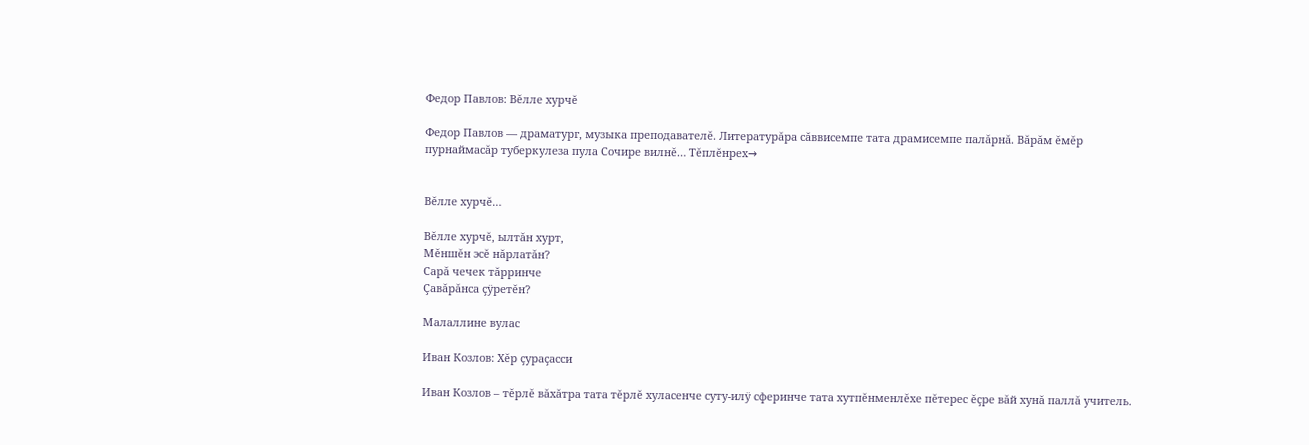Федор Павлов: Вĕлле хурчĕ

Федор Павлов — драматург, музыка преподавателĕ. Литературăра сăввисемпе тата драмисемпе палăрнă. Вăрăм ĕмĕр пурнаймасăр туберкулеза пула Сочире вилнĕ… Тĕплĕнрех→


Вĕлле хурчĕ…

Вĕлле хурчĕ, ылтăн хурт,
Мĕншĕн эсĕ нăрлатăн?
Сарă чечек тăрринче
Çавăрăнса çÿретĕн?

Малаллине вулас

Иван Козлов: Хĕр çураçасси

Иван Козлов – тĕрлĕ вăхăтра тата тĕрлĕ хуласенче суту-илÿ сферинче тата хутпĕнменлĕхе пĕтерес ĕçре вăй хунă паллă учитель.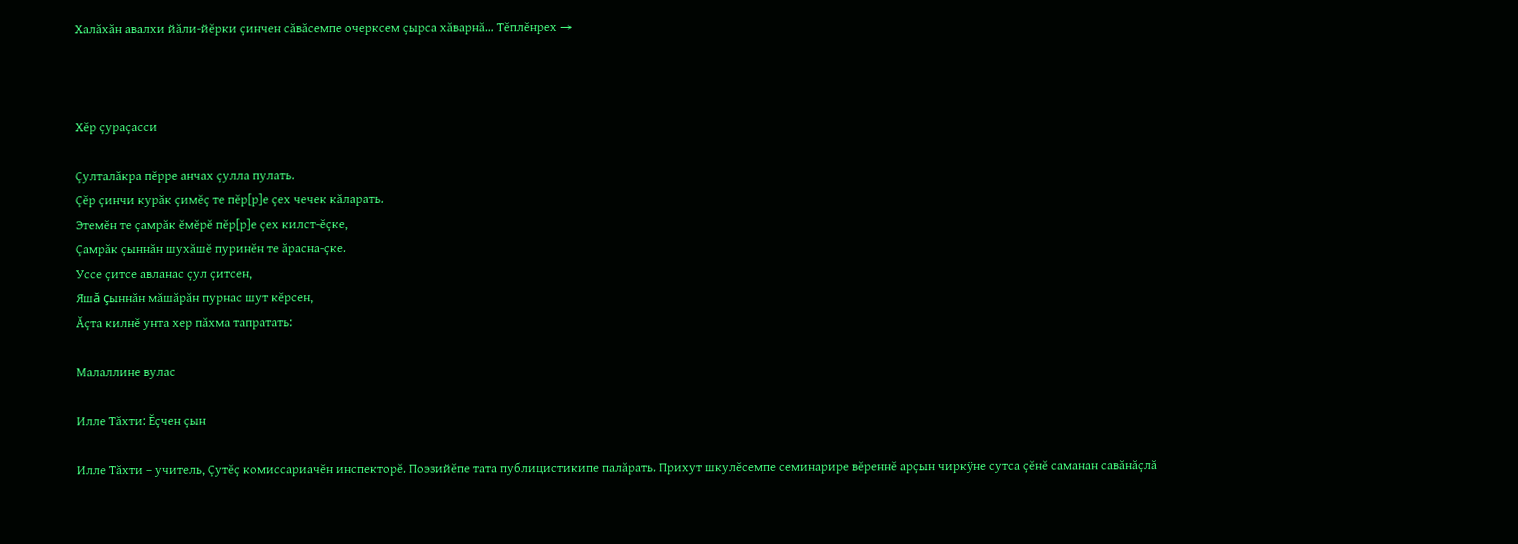Халăхăн авалхи йăли-йĕрки çинчен сăвăсемпе очерксем çырса хăварнă… Тĕплĕнрех →



Хĕр çураçасси

Çулталăкра пĕрре анчах çулла пулать.
Çĕр çинчи курăк çимĕç те пĕр[р]е çех чечек кăларать.
Этемĕн те çамрăк ĕмĕрĕ пĕр[р]е çех килст-ĕçке,
Çамрăк çыннăн шухăшĕ пуринĕн те ăрасна-çке.
Уссе çитсе авланас çул çитсен,
Яшă çыннăн мăшăрăн пурнас шут кĕрсен,
Ăçта килнĕ унта хер пăхма тапратать:

Малаллине вулас

Илле Тăхти: Ĕçчен çын

Илле Тăхти – учитель, Çутĕç комиссариачĕн инспекторĕ. Поэзийĕпе тата публицистикипе палăрать. Прихут шкулĕсемпе семинарире вĕреннĕ арçын чиркÿне сутса çĕнĕ саманан савăнăçлă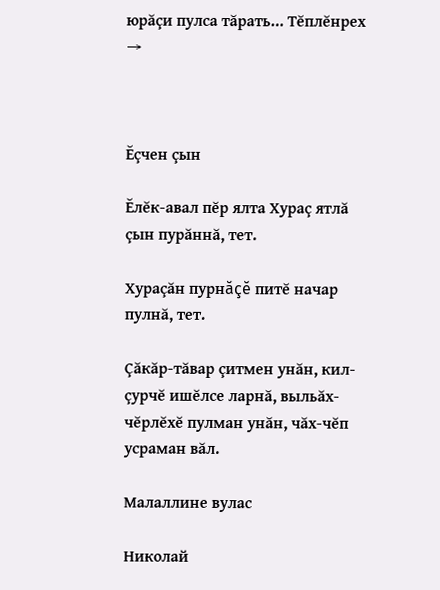юрăçи пулса тăрать… Тĕплĕнрех →



Ĕçчен çын

Ĕлĕк-авал пĕр ялта Хураç ятлă çын пурăннă, тет.

Хураçăн пурнăçĕ питĕ начар пулнă, тет.

Çăкăр-тăвар çитмен унăн, кил-çурчĕ ишĕлсе ларнă, выльăх-чĕрлĕхĕ пулман унăн, чăх-чĕп усраман вăл.

Малаллине вулас

Николай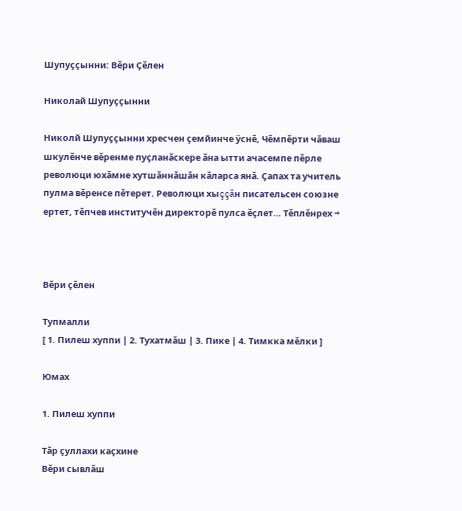Шупуççынни: Вĕри Çĕлен

Николай Шупуççынни

Николй Шупуççынни хресчен çемйинче ÿснĕ, Чĕмпĕрти чăваш шкулĕнче вĕренме пуçланăскере ăна ытти ачасемпе пĕрле революци юхăмне хутшăннăшăн кăларса янă. Çапах та учитель пулма вĕренсе пĕтерет. Революци хыççăн писательсен союзне ертет, тĕпчев институчĕн директорĕ пулса ĕçлет… Тĕплĕнрех →



Вĕри çĕлен

Тупмалли
[ 1. Пилеш хуппи | 2. Тухатмăш | 3. Пике | 4. Тимкка мĕлки ]

Юмах

1. Пилеш хуппи

Тăр çуллахи каçхине
Вĕри сывлăш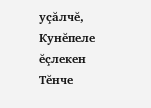уçăлчĕ,
Кyнĕпеле ĕçлекен
Тĕнче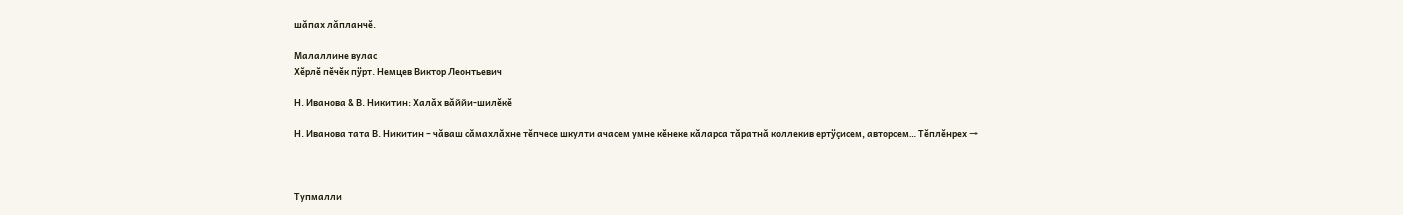шăпах лăпланчĕ.

Малаллине вулас
Хĕрлĕ пĕчĕк пÿрт. Немцев Виктор Леонтьевич

Н. Иванова & В. Никитин: Халăх вăййи-шилĕкĕ

Н. Иванова тата В. Никитин – чăваш сăмахлăхне тĕпчесе шкулти ачасем умне кĕнеке кăларса тăратнă коллекив ертÿçисем, авторсем… Тĕплĕнрех →



Тупмалли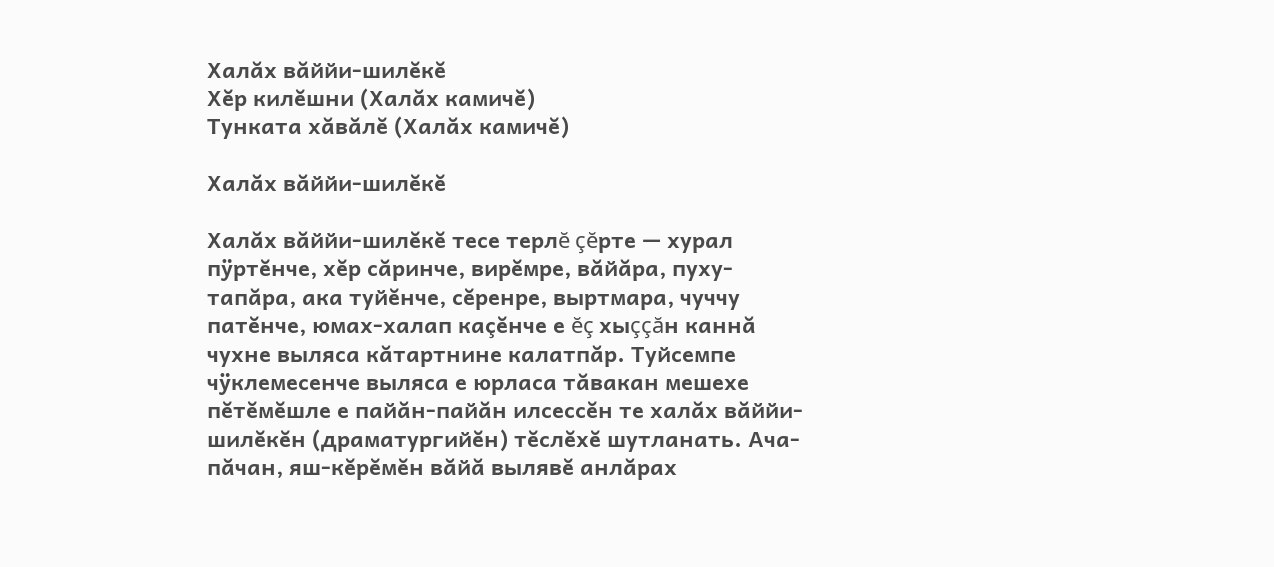Халăх вăййи-шилĕкĕ
Хĕр килĕшни (Халăх камичĕ)
Тунката хăвăлĕ (Халăх камичĕ)

Халăх вăййи-шилĕкĕ

Халăх вăййи-шилĕкĕ тесе терлĕ çĕрте — хурал пÿртĕнче, хĕр сăринче, вирĕмре, вăйăра, пуху-тапăра, ака туйĕнче, сĕренре, выртмара, чуччу патĕнче, юмах-халап каçĕнче е ĕç хыççăн каннă чухне выляса кăтартнине калатпăр. Туйсемпе чÿклемесенче выляса е юрласа тăвакан мешехе пĕтĕмĕшле е пайăн-пайăн илсессĕн те халăх вăййи-шилĕкĕн (драматургийĕн) тĕслĕхĕ шутланать. Ача-пăчан, яш-кĕрĕмĕн вăйă вылявĕ анлăрах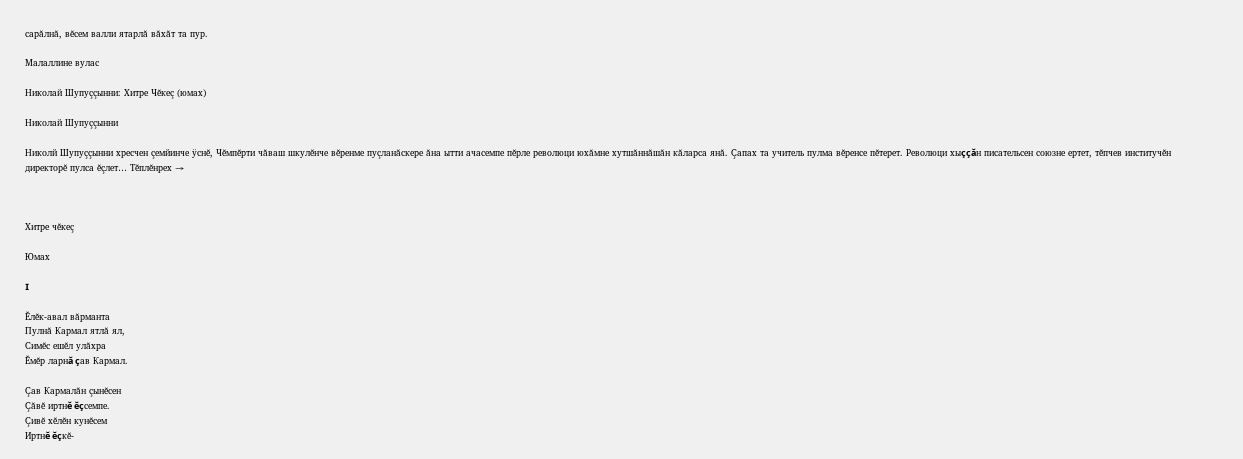сарăлнă, вĕсем валли ятарлă вăхăт та пур.

Малаллине вулас

Николай Шупуççынни: Хитре Чĕкеç (юмах)

Николай Шупуççынни

Николй Шупуççынни хресчен çемйинче ÿснĕ, Чĕмпĕрти чăваш шкулĕнче вĕренме пуçланăскере ăна ытти ачасемпе пĕрле революци юхăмне хутшăннăшăн кăларса янă. Çапах та учитель пулма вĕренсе пĕтерет. Революци хыççăн писательсен союзне ертет, тĕпчев институчĕн директорĕ пулса ĕçлет… Тĕплĕнрех →



Хитре чĕкеç

Юмах

I

Ĕлĕк-авал вăрманта
Пулнă Кармал ятлă ял,
Симĕс ешĕл улăхра
Ĕмĕр ларнă çав Кармал.

Çав Кармалăн çынĕсен
Çăвĕ иртнĕ ĕçсемпе.
Çивĕ хĕлĕн кунĕсем
Иртнĕ ĕçкĕ-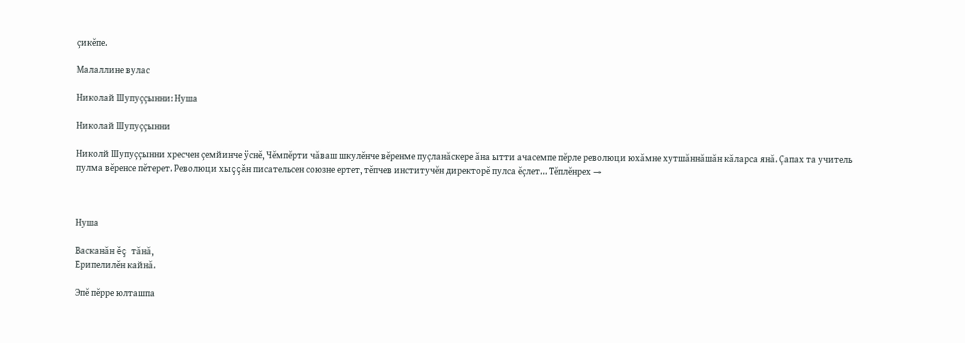çикĕпе.

Малаллине вулас

Николай Шупуççынни: Нуша

Николай Шупуççынни

Николй Шупуççынни хресчен çемйинче ÿснĕ, Чĕмпĕрти чăваш шкулĕнче вĕренме пуçланăскере ăна ытти ачасемпе пĕрле революци юхăмне хутшăннăшăн кăларса янă. Çапах та учитель пулма вĕренсе пĕтерет. Революци хыççăн писательсен союзне ертет, тĕпчев институчĕн директорĕ пулса ĕçлет… Тĕплĕнрех →



Нуша

Васканăн ĕç тăнă,
Ерипелилĕн кайнă.

Эпĕ пĕрре юлташпа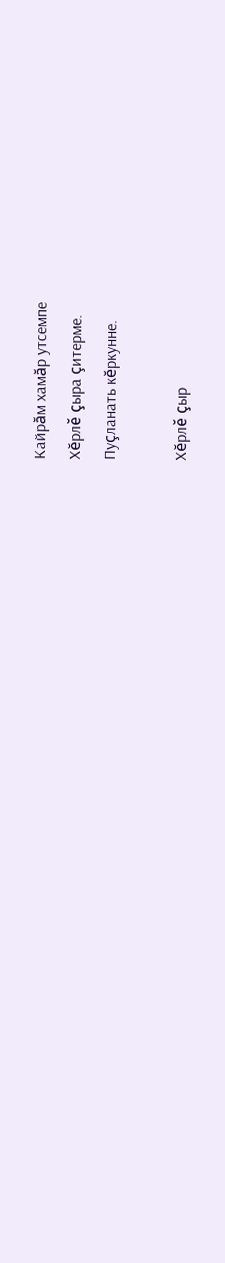Кайрăм хамăр утсемпе
Хĕрлĕ çыра çитерме.
Пуçланать кĕркунне.

Хĕрлĕ çыр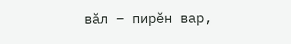вăл – пирĕн вар,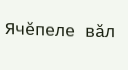Ячĕпеле вăл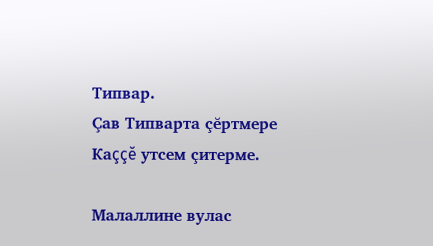Типвар.
Çав Типварта çĕртмере
Каççĕ утсем çитерме.

Малаллине вулас